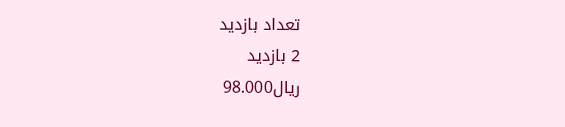تعداد بازدید
2 بازدید
ریال98.000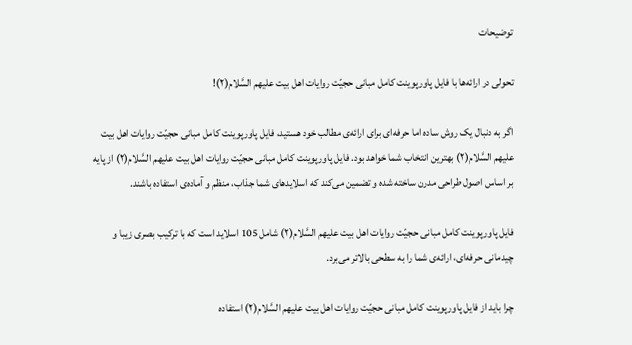توضیحات

تحولی در ارائه‌ها با فایل پاورپوینت کامل مبانی حجیّت روایات اهل بیت علیهم السَّلام(۲)!

اگر به دنبال یک روش ساده اما حرفه‌ای برای ارائه‌ی مطالب خود هستید، فایل پاورپوینت کامل مبانی حجیّت روایات اهل بیت علیهم السَّلام(۲) بهترین انتخاب شما خواهد بود. فایل پاورپوینت کامل مبانی حجیّت روایات اهل بیت علیهم السَّلام(۲) از پایه بر اساس اصول طراحی مدرن ساخته شده و تضمین می‌کند که اسلایدهای شما جذاب، منظم و آماده‌ی استفاده باشند.

فایل پاورپوینت کامل مبانی حجیّت روایات اهل بیت علیهم السَّلام(۲) شامل 105 اسلاید است که با ترکیب بصری زیبا و چیدمانی حرفه‌ای، ارائه‌ی شما را به سطحی بالاتر می‌برد.

چرا باید از فایل پاورپوینت کامل مبانی حجیّت روایات اهل بیت علیهم السَّلام(۲) استفاده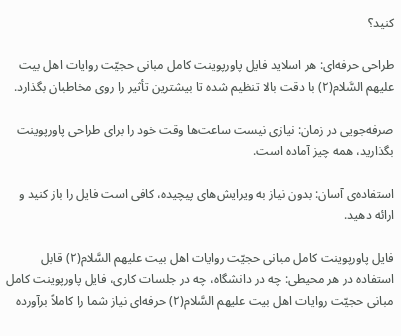کنید؟

طراحی حرفه‌ای: هر اسلاید فایل پاورپوینت کامل مبانی حجیّت روایات اهل بیت علیهم السَّلام(۲) با دقت بالا تنظیم شده تا بیشترین تأثیر را روی مخاطبان بگذارد.

صرفه‌جویی در زمان: نیازی نیست ساعت‌ها وقت خود را برای طراحی پاورپوینت بگذارید، همه چیز آماده است.

استفاده‌ی آسان: بدون نیاز به ویرایش‌های پیچیده، کافی است فایل را باز کنید و ارائه دهید.

فایل پاورپوینت کامل مبانی حجیّت روایات اهل بیت علیهم السَّلام(۲) قابل استفاده در هر محیطی: چه در دانشگاه، چه در جلسات کاری، فایل پاورپوینت کامل مبانی حجیّت روایات اهل بیت علیهم السَّلام(۲) حرفه‌ای نیاز شما را کاملاً برآورده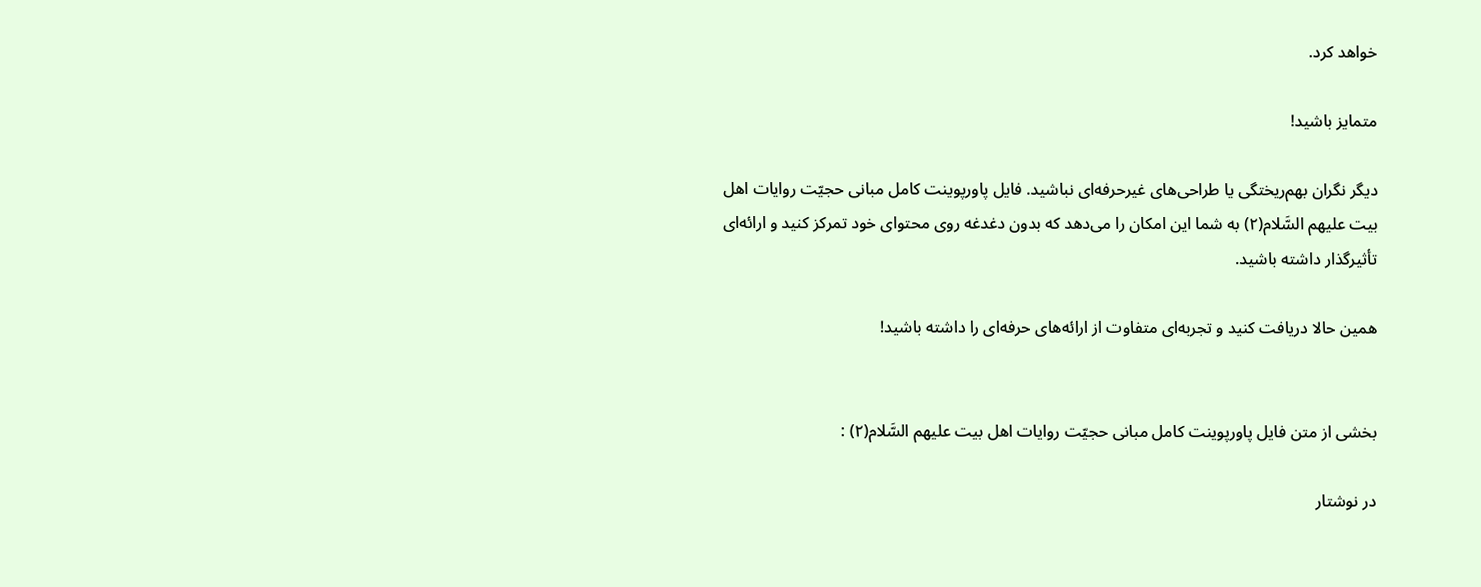خواهد کرد.

متمایز باشید!

دیگر نگران بهم‌ریختگی یا طراحی‌های غیرحرفه‌ای نباشید. فایل پاورپوینت کامل مبانی حجیّت روایات اهل بیت علیهم السَّلام(۲) به شما این امکان را می‌دهد که بدون دغدغه روی محتوای خود تمرکز کنید و ارائه‌ای تأثیرگذار داشته باشید.

همین حالا دریافت کنید و تجربه‌ای متفاوت از ارائه‌های حرفه‌ای را داشته باشید!


بخشی از متن فایل پاورپوینت کامل مبانی حجیّت روایات اهل بیت علیهم السَّلام(۲) :

در نوشتار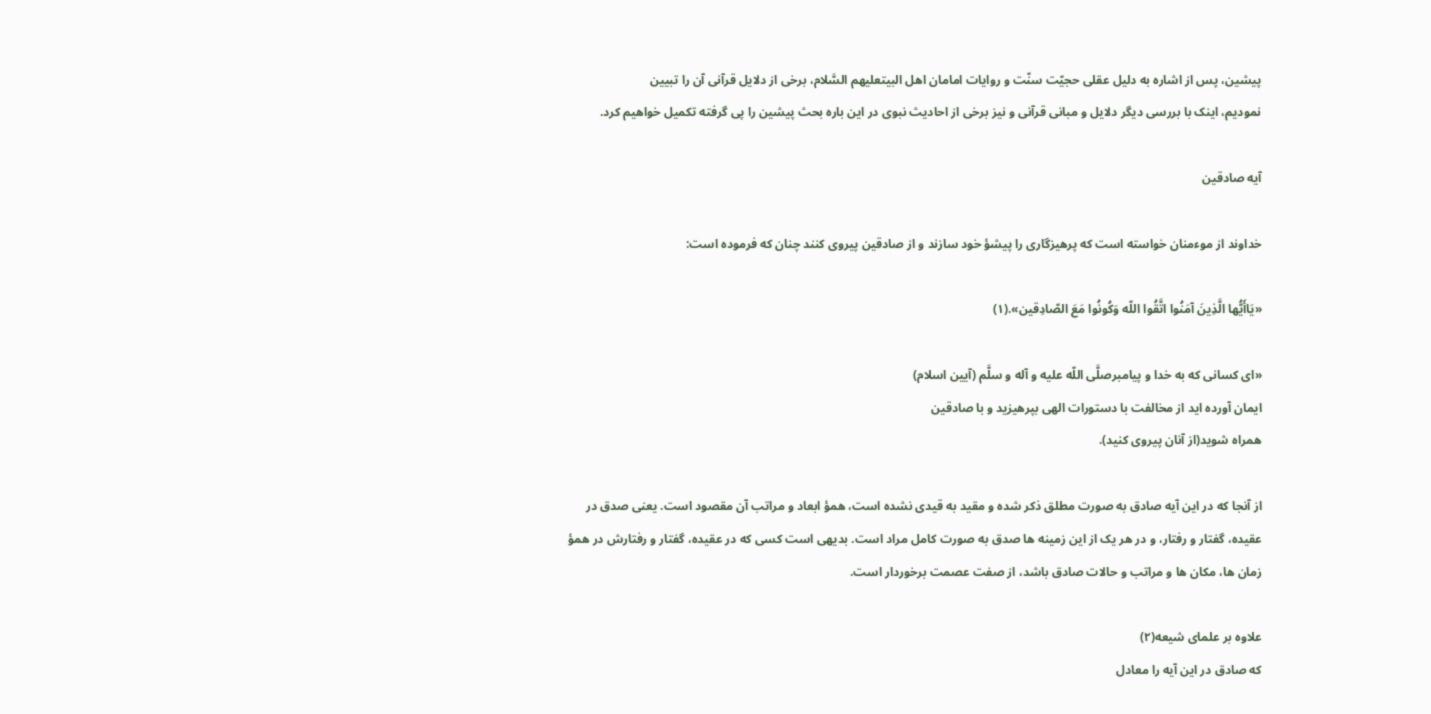پیشین، پس از اشاره به دلیل عقلی حجیّت سنّت و روایات امامان اهل البیتعلیهم السَّلام، برخی از دلایل قرآنی آن را تبیین
نمودیم، اینک با بررسی دیگر دلایل و مبانی قرآنی و نیز برخی از احادیث نبوی در این باره بحث پیشین را پی گرفته تکمیل خواهیم کرد.

آیه صادقین

خداوند از موءمنان خواسته است که پرهیزگاری را پیشؤ خود سازند و از صادقین پیروی کنند چنان که فرموده است:

«یَاأَیُّها الَّذِینَ آمَنُوا اتَّقُوا اللّه وَکُونُوا مَعَ الصّادِقین».(۱)

«ای کسانی که به خدا و پیامبرصلَّی اللّه علیه و آله و سلَّم (آیین اسلام)
ایمان آورده اید از مخالفت با دستورات الهی بپرهیزید و با صادقین
همراه شوید(از آنان پیروی کنید).

از آنجا که در این آیه صادق به صورت مطلق ذکر شده و مقید به قیدی نشده است، همؤ ابعاد و مراتب آن مقصود است. یعنی صدق در
عقیده، گفتار و رفتار، و در هر یک از این زمینه ها صدق به صورت کامل مراد است. بدیهی است کسی که در عقیده، گفتار و رفتارش در همؤ
زمان ها، مکان ها و مراتب و حالات صادق باشد، از صفت عصمت برخوردار است.

علاوه بر علمای شیعه(۲)
که صادق در این آیه را معادل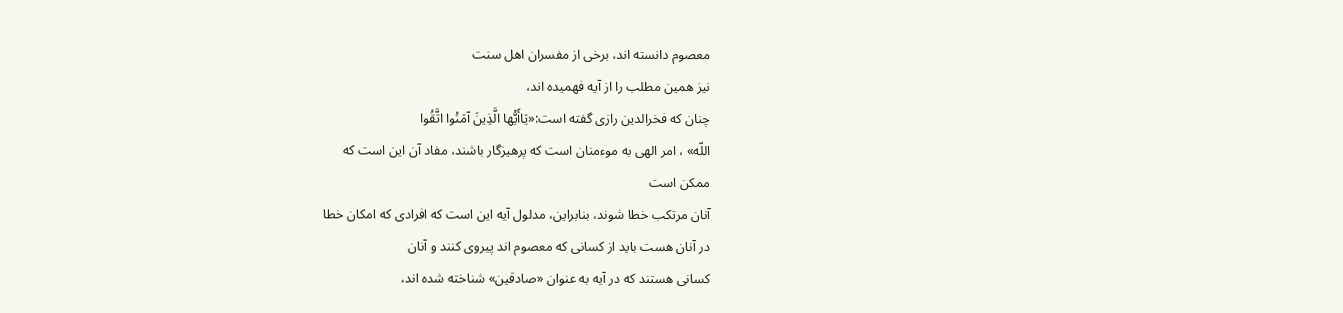معصوم دانسته اند، برخی از مفسران اهل سنت
نیز همین مطلب را از آیه فهمیده اند،
چنان که فخرالدین رازی گفته است:«یَاأَیُّها الَّذِینَ آمَنُوا اتَّقُوا
اللّه» ، امر الهی به موءمنان است که پرهیزگار باشند، مفاد آن این است که
ممکن است
آنان مرتکب خطا شوند، بنابراین، مدلول آیه این است که افرادی که امکان خطا
در آنان هست باید از کسانی که معصوم اند پیروی کنند و آنان
کسانی هستند که در آیه به عنوان «صادقین» شناخته شده اند،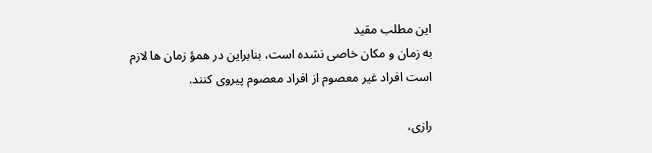این مطلب مقید
به زمان و مکان خاصی نشده است، بنابراین در همؤ زمان ها لازم
است افراد غیر معصوم از افراد معصوم پیروی کنند.

رازی،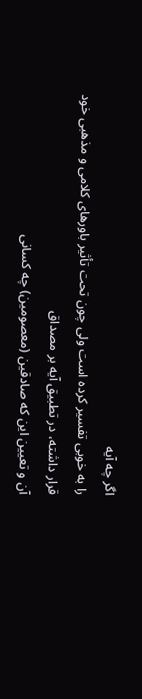اگر چه آیه
را به خوبی تفسیر کرده است ولی چون تحت تأثیر باورهای کلامی و مذهبی خود
قرار داشته، در تطبیق آیه بر مصداق
آن و تعیین این که صادقین (معصومین) چه کسانی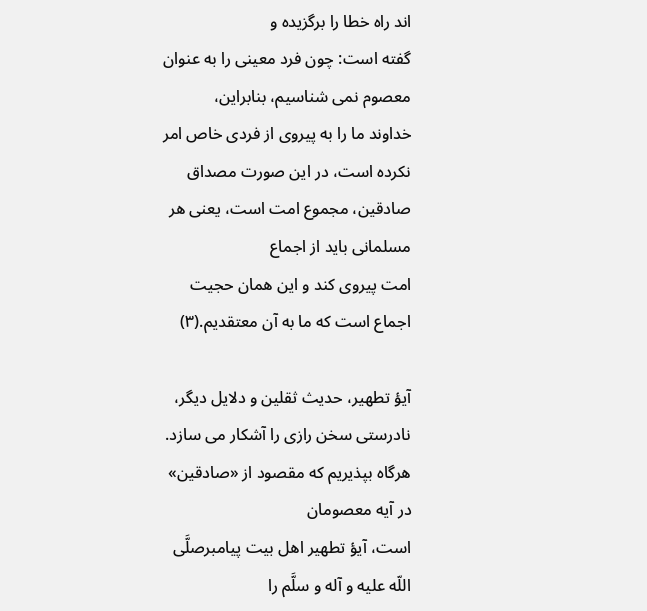اند راه خطا را برگزیده و
گفته است: چون فرد معینی را به عنوان معصوم نمی شناسیم، بنابراین،
خداوند ما را به پیروی از فردی خاص امر نکرده است، در این صورت مصداق
صادقین، مجموع امت است، یعنی هر مسلمانی باید از اجماع
امت پیروی کند و این همان حجیت اجماع است که ما به آن معتقدیم.(۳)

آیؤ تطهیر، حدیث ثقلین و دلایل دیگر، نادرستی سخن رازی را آشکار می سازد.
هرگاه بپذیریم که مقصود از «صادقین» در آیه معصومان
است، آیؤ تطهیر اهل بیت پیامبرصلَّی اللّه علیه و آله و سلَّم را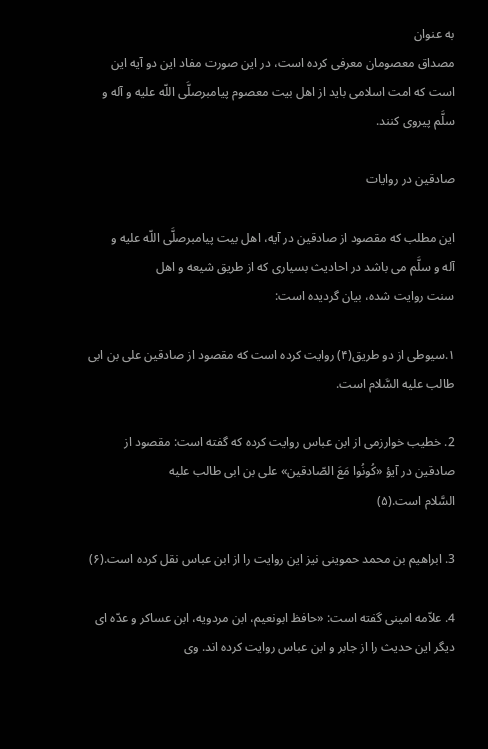به عنوان
مصداق معصومان معرفی کرده است، در این صورت مفاد این دو آیه این
است که امت اسلامی باید از اهل بیت معصوم پیامبرصلَّی اللّه علیه و آله و
سلَّم پیروی کنند.

صادقین در روایات

این مطلب که مقصود از صادقین در آیه، اهل بیت پیامبرصلَّی اللّه علیه و
آله و سلَّم می باشد در احادیث بسیاری که از طریق شیعه و اهل
سنت روایت شده، بیان گردیده است:

۱.سیوطی از دو طریق(۴) روایت کرده است که مقصود از صادقین علی بن ابی طالب علیه السَّلام است.

2. خطیب خوارزمی از ابن عباس روایت کرده که گفته است: مقصود از صادقین در آیؤ «کُونُوا مَعَ الصّادقین» علی بن ابی طالب علیه
السَّلام است.(۵)

3. ابراهیم بن محمد حموینی نیز این روایت را از ابن عباس نقل کرده است.(۶)

4. علاّمه امینی گفته است: «حافظ ابونعیم، ابن مردویه، ابن عساکر و عدّه ای دیگر این حدیث را از جابر و ابن عباس روایت کرده اند. وی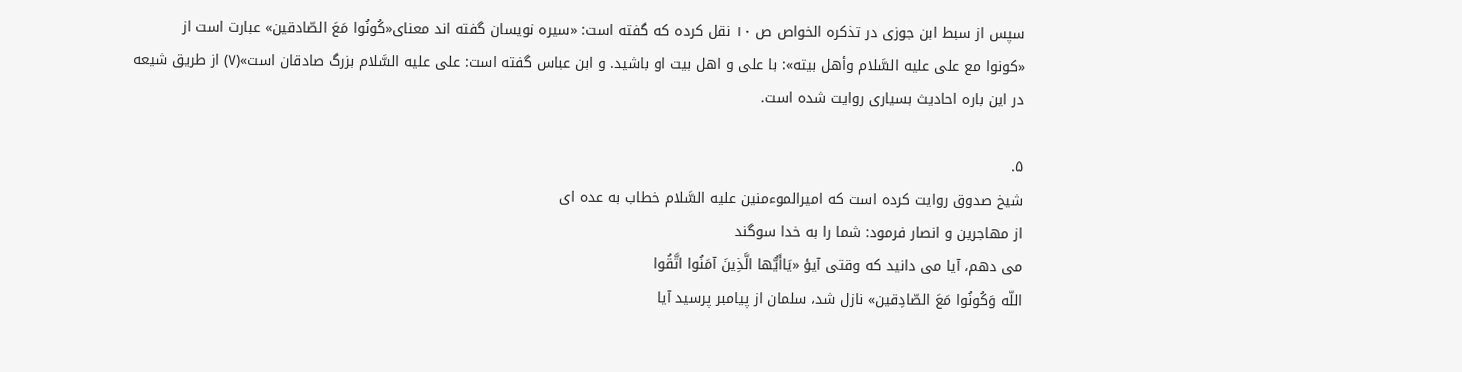سپس از سبط ابن جوزی در تذکره الخواص ص ۱۰ نقل کرده که گفته است: «سیره نویسان گفته اند معنای«کُونُوا مَعَ الصّادقین» عبارت است از
«کونوا مع علی علیه السَّلام وأهل بیته»: با علی و اهل بیت او باشید. و ابن عباس گفته است: علی علیه السَّلام بزرگ صادقان است»(۷) از طریق شیعه
در این باره احادیث بسیاری روایت شده است.

۵.
شیخ صدوق روایت کرده است که امیرالموءمنین علیه السَّلام خطاب به عده ای
از مهاجرین و انصار فرمود: شما را به خدا سوگند
می دهم، آیا می دانید که وقتی آیؤ «یَاأَیُّها الَّذِینَ آمَنُوا اتَّقُوا
اللّه وَکُونُوا مَعَ الصّادِقین» نازل شد، سلمان از پیامبر پرسید آیا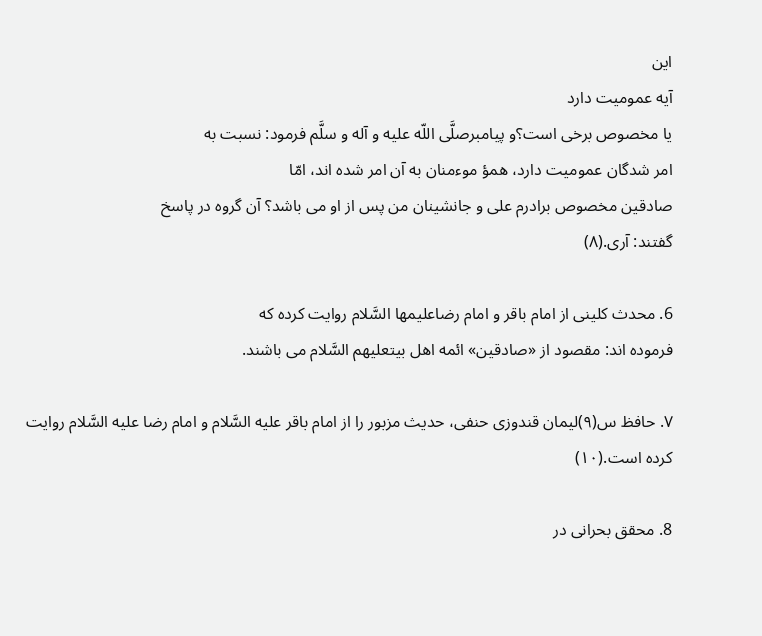این
آیه عمومیت دارد
یا مخصوص برخی است؟و پیامبرصلَّی اللّه علیه و آله و سلَّم فرمود: نسبت به
امر شدگان عمومیت دارد، همؤ موءمنان به آن امر شده اند، امّا
صادقین مخصوص برادرم علی و جانشینان من پس از او می باشد؟ آن گروه در پاسخ
گفتند: آری.(۸)

6. محدث کلینی از امام باقر و امام رضاعلیمها السَّلام روایت کرده که
فرموده اند: مقصود از «صادقین» ائمه اهل بیتعلیهم السَّلام می باشند.

۷. حافظ س(۹)لیمان قندوزی حنفی، حدیث مزبور را از امام باقر علیه السَّلام و امام رضا علیه السَّلام روایت کرده است.(۱۰)

8. محقق بحرانی در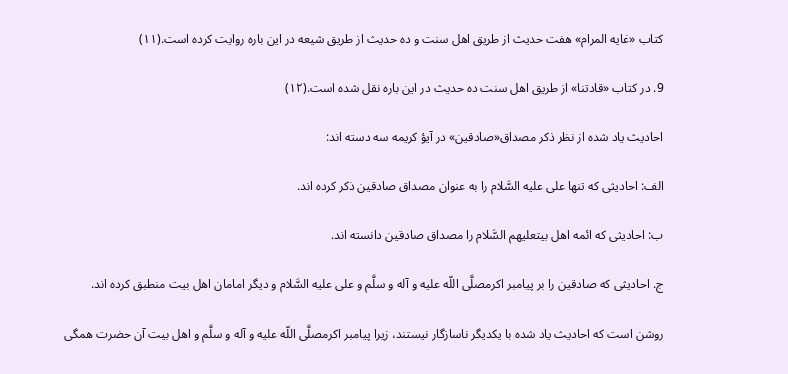کتاب «غایه المرام» هفت حدیث از طریق اهل سنت و ده حدیث از طریق شیعه در این باره روایت کرده است.(۱۱)

9. در کتاب «قادتنا» از طریق اهل سنت ده حدیث در این باره نقل شده است.(۱۲)

احادیث یاد شده از نظر ذکر مصداق«صادقین» در آیؤ کریمه سه دسته اند:

الف: احادیثی که تنها علی علیه السَّلام را به عنوان مصداق صادقین ذکر کرده اند.

ب: احادیثی که ائمه اهل بیتعلیهم السَّلام را مصداق صادقین دانسته اند.

ج. احادیثی که صادقین را بر پیامبر اکرمصلَّی اللّه علیه و آله و سلَّم و علی علیه السَّلام و دیگر امامان اهل بیت منطبق کرده اند.

روشن است که احادیث یاد شده با یکدیگر ناسازگار نیستند، زیرا پیامبر اکرمصلَّی اللّه علیه و آله و سلَّم و اهل بیت آن حضرت همگی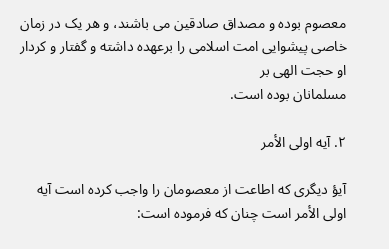معصوم بوده و مصداق صادقین می باشند، و هر یک در زمان خاصی پیشوایی امت اسلامی را برعهده داشته و گفتار و کردار او حجت الهی بر
مسلمانان بوده است.

۲. آیه اولی الأمر

آیؤ دیگری که اطاعت از معصومان را واجب کرده است آیه اولی الأمر است چنان که فرموده است: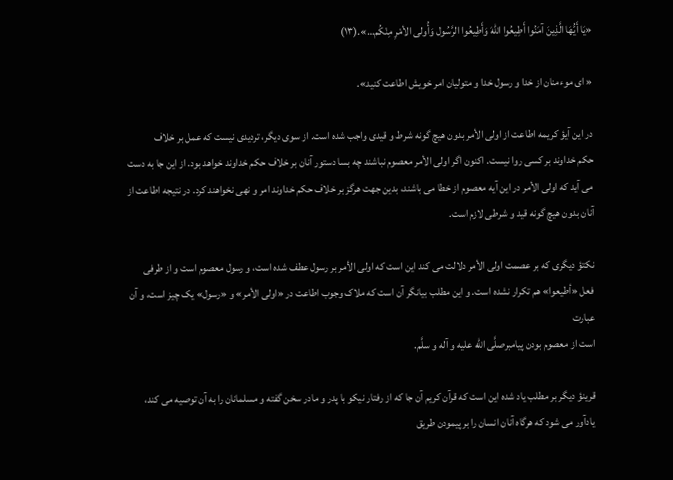«یَا أَیُّهَا الَّذِینَ آمَنُوا أَطِیعُوا اللّهَ وَأَطِیعُوا الرَّسُول وَأُولی الأمْرِ مِنْکُم…».(۱۳)

« ای موءمنان از خدا و رسول خدا و متولیان امر خویش اطاعت کنید».

در این آیؤ کریمه اطاعت از اولی الأمر بدون هیچ گونه شرط و قیدی واجب شده است. از سوی دیگر، تردیدی نیست که عمل بر خلاف
حکم خداوند بر کسی روا نیست. اکنون اگر اولی الأمر معصوم نباشند چه بسا دستور آنان بر خلاف حکم خداوند خواهد بود. از این جا به دست
می آید که اولی الأمر در این آیه معصوم از خطا می باشند، بدین جهت هرگز بر خلاف حکم خداوند امر و نهی نخواهند کرد. در نتیجه اطاعت از
آنان بدون هیچ گونه قید و شرطی لازم است.

نکتؤ دیگری که بر عصمت اولی الأمر دلالت می کند این است که اولی الأمر بر رسول عطف شده است، و رسول معصوم است و از طرفی
فعل «أطیعوا» هم تکرار نشده است. و این مطلب بیانگر آن است که ملاک وجوب اطاعت در «اولی الأمر» و «رسول» یک چیز است، و آن عبارت
است از معصوم بودن پیامبرصلَّی اللّه علیه و آله و سلَّم.

قرینؤ دیگر بر مطلب یاد شده این است که قرآن کریم آن جا که از رفتار نیکو با پدر و مادر سخن گفته و مسلمانان را به آن توصیه می کند،
یادآور می شود که هرگاه آنان انسان را بر پیمودن طریق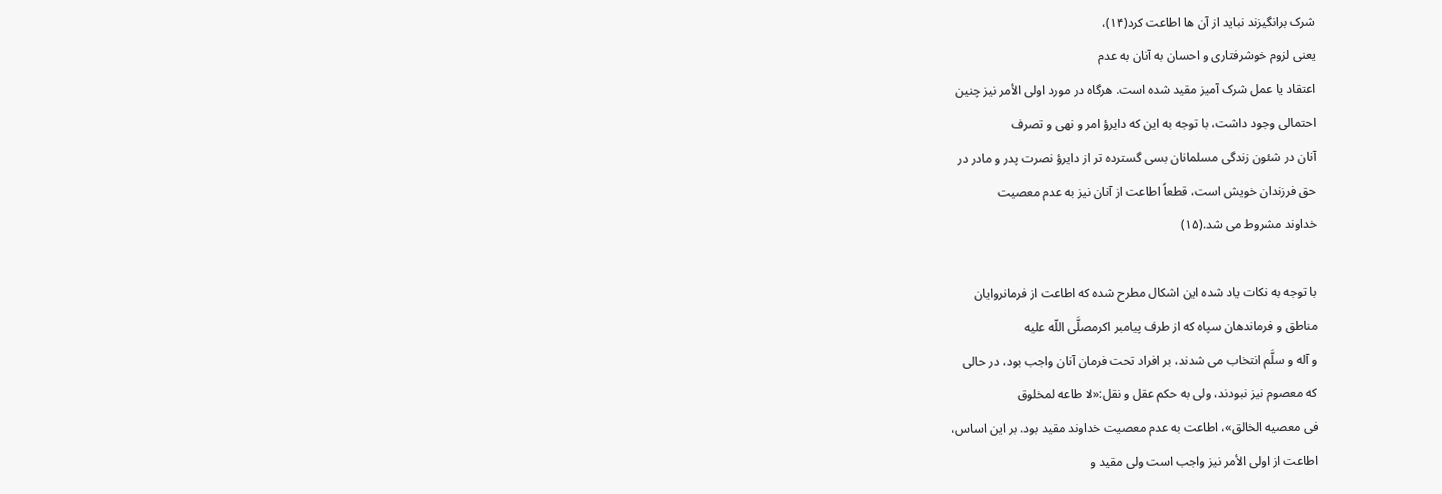شرک برانگیزند نباید از آن ها اطاعت کرد(۱۴)،
یعنی لزوم خوشرفتاری و احسان به آنان به عدم
اعتقاد یا عمل شرک آمیز مقید شده است. هرگاه در مورد اولی الأمر نیز چنین
احتمالی وجود داشت، با توجه به این که دایرؤ امر و نهی و تصرف
آنان در شئون زندگی مسلمانان بسی گسترده تر از دایرؤ نصرت پدر و مادر در
حق فرزندان خویش است، قطعاً اطاعت از آنان نیز به عدم معصیت
خداوند مشروط می شد.(۱۵)

با توجه به نکات یاد شده این اشکال مطرح شده که اطاعت از فرمانروایان
مناطق و فرماندهان سپاه که از طرف پیامبر اکرمصلَّی اللّه علیه
و آله و سلَّم انتخاب می شدند، بر افراد تحت فرمان آنان واجب بود، در حالی
که معصوم نیز نبودند، ولی به حکم عقل و نقل:«لا طاعه لمخلوق
فی معصیه الخالق»، اطاعت به عدم معصیت خداوند مقید بود. بر این اساس،
اطاعت از اولی الأمر نیز واجب است ولی مقید و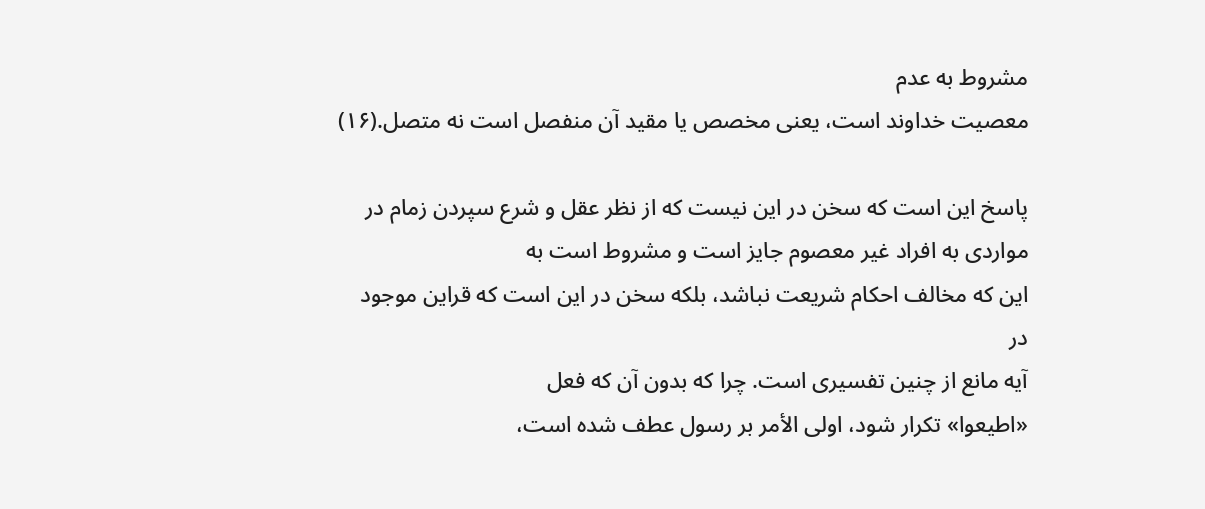مشروط به عدم
معصیت خداوند است، یعنی مخصص یا مقید آن منفصل است نه متصل.(۱۶)

پاسخ این است که سخن در این نیست که از نظر عقل و شرع سپردن زمام در
مواردی به افراد غیر معصوم جایز است و مشروط است به
این که مخالف احکام شریعت نباشد، بلکه سخن در این است که قراین موجود در
آیه مانع از چنین تفسیری است. چرا که بدون آن که فعل
«اطیعوا» تکرار شود، اولی الأمر بر رسول عطف شده است،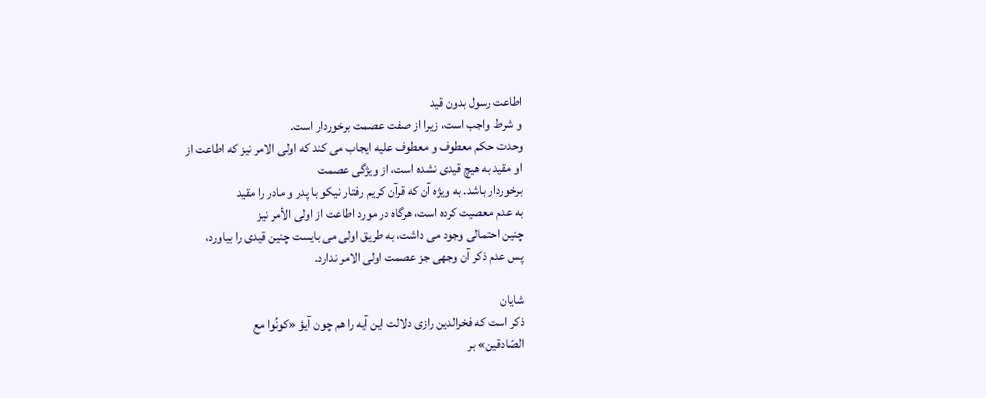اطاعت رسول بدون قید
و شرط واجب است، زیرا از صفت عصمت برخوردار است.
وحدت حکم معطوف و معطوف علیه ایجاب می کند که اولی الامر نیز که اطاعت از
او مقید به هیچ قیدی نشده است، از ویژگی عصمت
برخوردار باشد. به ویژه آن که قرآن کریم رفتار نیکو با پدر و مادر را مقید
به عدم معصیت کرده است، هرگاه در مورد اطاعت از اولی الأمر نیز
چنین احتمالی وجود می داشت، به طریق اولی می بایست چنین قیدی را بیاورد،
پس عدم ذکر آن وجهی جز عصمت اولی الامر ندارد.

شایان
ذکر است که فخرالدین رازی دلالت این آیه را هم چون آیؤ «کونُوا مع
الصّادقین» بر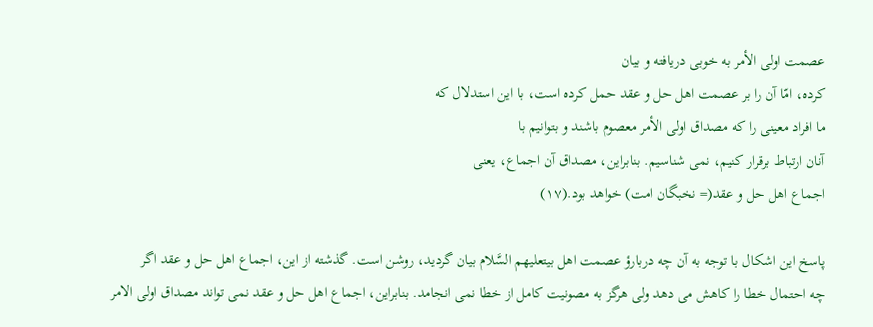عصمت اولی الأمر به خوبی دریافته و بیان
کرده، امّا آن را بر عصمت اهل حل و عقد حمل کرده است، با این استدلال که
ما افراد معینی را که مصداق اولی الأمر معصوم باشند و بتوانیم با
آنان ارتباط برقرار کنیم، نمی شناسیم. بنابراین، مصداق آن اجماع، یعنی
اجماع اهل حل و عقد(= نخبگان امت) خواهد بود.(۱۷)

پاسخ این اشکال با توجه به آن چه دربارؤ عصمت اهل بیتعلیهم السَّلام بیان گردید، روشن است. گذشته از این، اجماع اهل حل و عقد اگر
چه احتمال خطا را کاهش می دهد ولی هرگز به مصونیت کامل از خطا نمی انجامد. بنابراین، اجماع اهل حل و عقد نمی تواند مصداق اولی الامر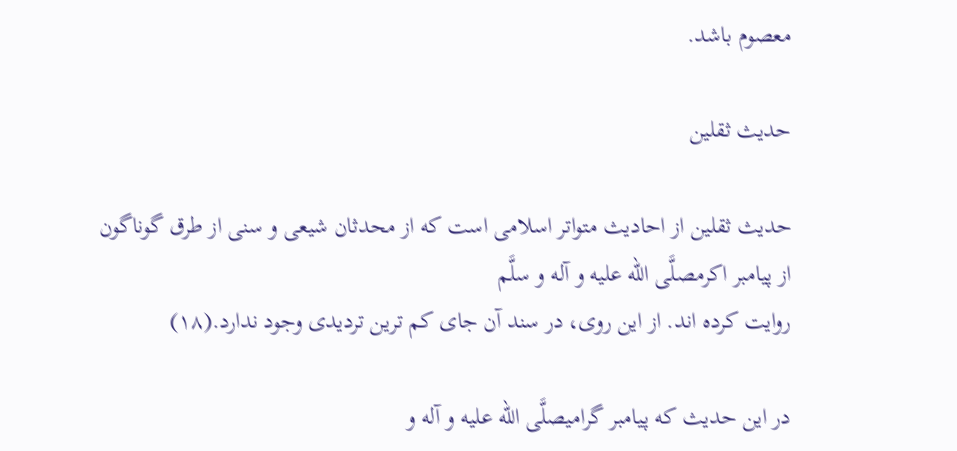معصوم باشد.

حدیث ثقلین

حدیث ثقلین از احادیث متواتر اسلامی است که از محدثان شیعی و سنی از طرق گوناگون از پیامبر اکرمصلَّی اللّه علیه و آله و سلَّم
روایت کرده اند. از این روی، در سند آن جای کم ترین تردیدی وجود ندارد.(۱۸)

در این حدیث که پیامبر گرامیصلَّی اللّه علیه و آله و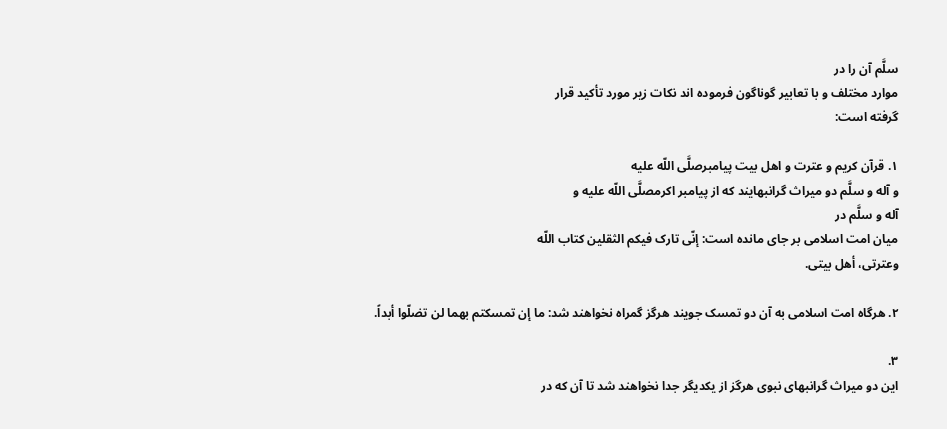سلَّم آن را در
موارد مختلف و با تعابیر گوناگون فرموده اند نکات زیر مورد تأکید قرار
گرفته است:

۱. قرآن کریم و عترت و اهل بیت پیامبرصلَّی اللّه علیه
و آله و سلَّم دو میراث گرانبهایند که از پیامبر اکرمصلَّی اللّه علیه و
آله و سلَّم در
میان امت اسلامی بر جای مانده است: إنّی تارک فیکم الثقلین کتاب اللّه
وعترتی، أهل بیتی.

۲. هرگاه امت اسلامی به آن دو تمسک جویند هرگز گمراه نخواهند شد: ما إن تمسکتم بهما لن تضلّوا أبداً.

۳.
این دو میراث گرانبهای نبوی هرگز از یکدیگر جدا نخواهند شد تا آن که در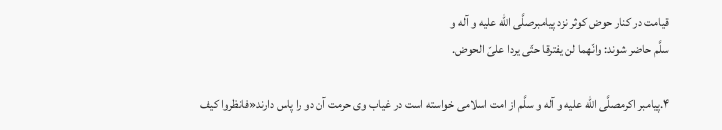قیامت در کنار حوض کوثر نزد پیامبرصلَّی اللّه علیه و آله و
سلَّم حاضر شوند: وانّهما لن یفترقا حتّی یردا علیّ الحوض.

۴.پیامبر اکرمصلَّی اللّه علیه و آله و سلَّم از امت اسلامی خواسته است در غیاب وی حرمت آن دو را پاس دارند«فانظروا کیف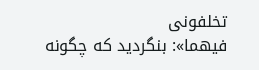تخلفونی
فیهما»: بنگردید که چگونه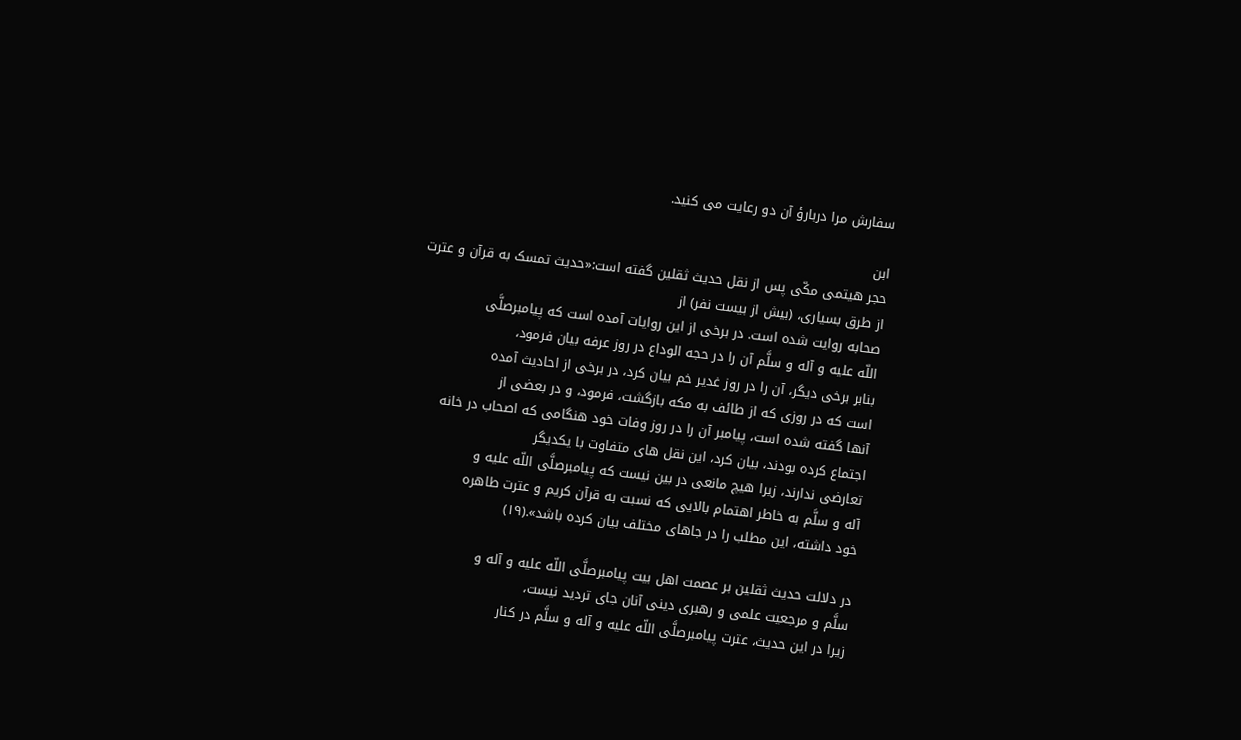سفارش مرا دربارؤ آن دو رعایت می کنید.

ابن
حجر هیتمی مکّی پس از نقل حدیث ثقلین گفته است:«حدیث تمسک به قرآن و عترت
از طرق بسیاری، (بیش از بیست نفر) از
صحابه روایت شده است. در برخی از این روایات آمده است که پیامبرصلَّی
اللّه علیه و آله و سلَّم آن را در حجه الوداع در روز عرفه بیان فرمود،
بنابر برخی دیگر، آن را در روز غدیر خم بیان کرد، در برخی از احادیث آمده
است که در روزی که از طائف به مکه بازگشت، فرمود، و در بعضی از
آنها گفته شده است، پیامبر آن را در روز وفات خود هنگامی که اصحاب در خانه
اجتماع کرده بودند، بیان کرد، این نقل های متفاوت با یکدیگر
تعارضی ندارند، زیرا هیچ مانعی در بین نیست که پیامبرصلَّی اللّه علیه و
آله و سلَّم به خاطر اهتمام بالایی که نسبت به قرآن کریم و عترت طاهره
خود داشته، این مطلب را در جاهای مختلف بیان کرده باشد».(۱۹)

در دلالت حدیث ثقلین بر عصمت اهل بیت پیامبرصلَّی اللّه علیه و آله و
سلَّم و مرجعیت علمی و رهبری دینی آنان جای تردید نیست،
زیرا در این حدیث، عترت پیامبرصلَّی اللّه علیه و آله و سلَّم در کنار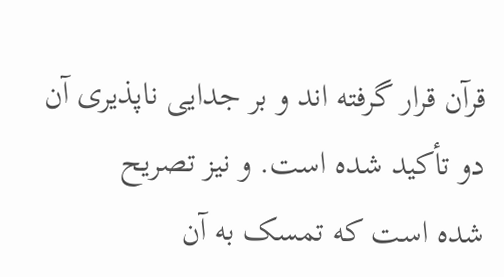قرآن قرار گرفته اند و بر جدایی ناپذیری آن دو تأکید شده است. و نیز تصریح
شده است که تمسک به آن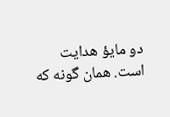دو مایؤ هدایت است. همان گونه که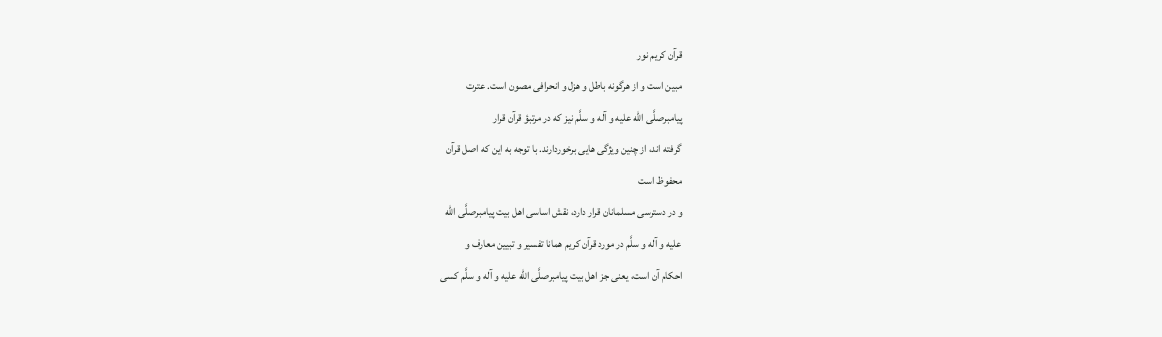قرآن کریم نور
مبین است و از هرگونه باطل و هزل و انحرافی مصون است. عترت
پیامبرصلَّی اللّه علیه و آله و سلَّم نیز که در مرتبؤ قرآن قرار
گرفته اند، از چنین ویژگی هایی برخوردارند. با توجه به این که اصل قرآن
محفوظ است
و در دسترسی مسلمانان قرار دارد، نقش اساسی اهل بیت پیامبرصلَّی اللّه
علیه و آله و سلَّم در مورد قرآن کریم همانا تفسیر و تبیین معارف و
احکام آن است، یعنی جز اهل بیت پیامبرصلَّی اللّه علیه و آله و سلَّم کسی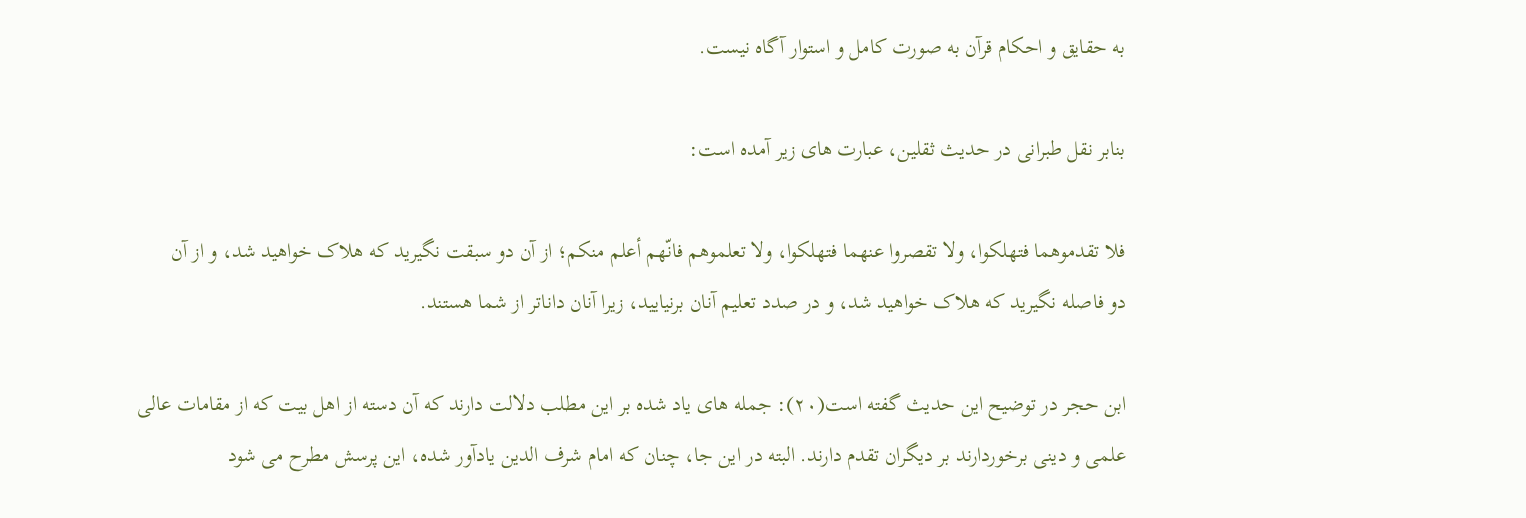به حقایق و احکام قرآن به صورت کامل و استوار آگاه نیست.

بنابر نقل طبرانی در حدیث ثقلین، عبارت های زیر آمده است:

فلا تقدموهما فتهلکوا، ولا تقصروا عنهما فتهلکوا، ولا تعلموهم فانّهم أعلم منکم؛ از آن دو سبقت نگیرید که هلاک خواهید شد، و از آن
دو فاصله نگیرید که هلاک خواهید شد، و در صدد تعلیم آنان برنیایید، زیرا آنان داناتر از شما هستند.

ابن حجر در توضیح این حدیث گفته است(۲۰): جمله های یاد شده بر این مطلب دلالت دارند که آن دسته از اهل بیت که از مقامات عالی
علمی و دینی برخوردارند بر دیگران تقدم دارند. البته در این جا، چنان که امام شرف الدین یادآور شده، این پرسش مطرح می شود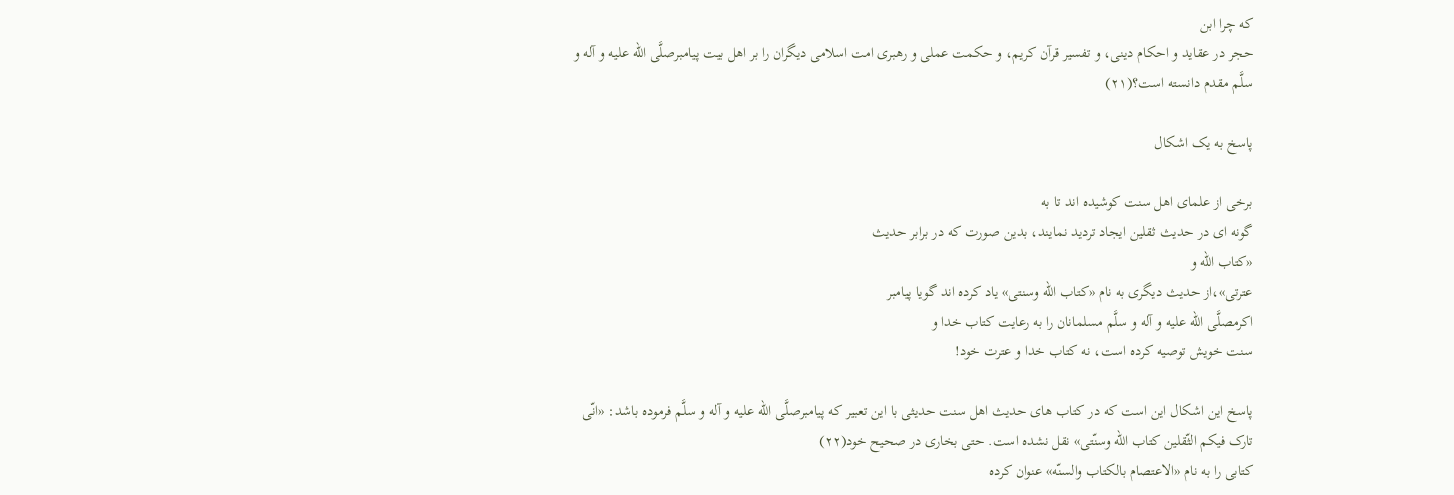که چرا ابن
حجر در عقاید و احکام دینی، و تفسیر قرآن کریم، و حکمت عملی و رهبری امت اسلامی دیگران را بر اهل بیت پیامبرصلَّی اللّه علیه و آله و
سلَّم مقدم دانسته است؟(۲۱)

پاسخ به یک اشکال

برخی از علمای اهل سنت کوشیده اند تا به
گونه ای در حدیث ثقلین ایجاد تردید نمایند، بدین صورت که در برابر حدیث
«کتاب اللّه و
عترتی»،از حدیث دیگری به نام «کتاب اللّه وسنتی» یاد کرده اند گویا پیامبر
اکرمصلَّی اللّه علیه و آله و سلَّم مسلمانان را به رعایت کتاب خدا و
سنت خویش توصیه کرده است، نه کتاب خدا و عترت خود!

پاسخ این اشکال این است که در کتاب های حدیث اهل سنت حدیثی با این تعبیر که پیامبرصلَّی اللّه علیه و آله و سلَّم فرموده باشد: «انّی
تارک فیکم الثّقلین کتاب اللّه وسنّتی» نقل نشده است. حتی بخاری در صحیح خود(۲۲)
کتابی را به نام «الاعتصام بالکتاب والسنّه» عنوان کرده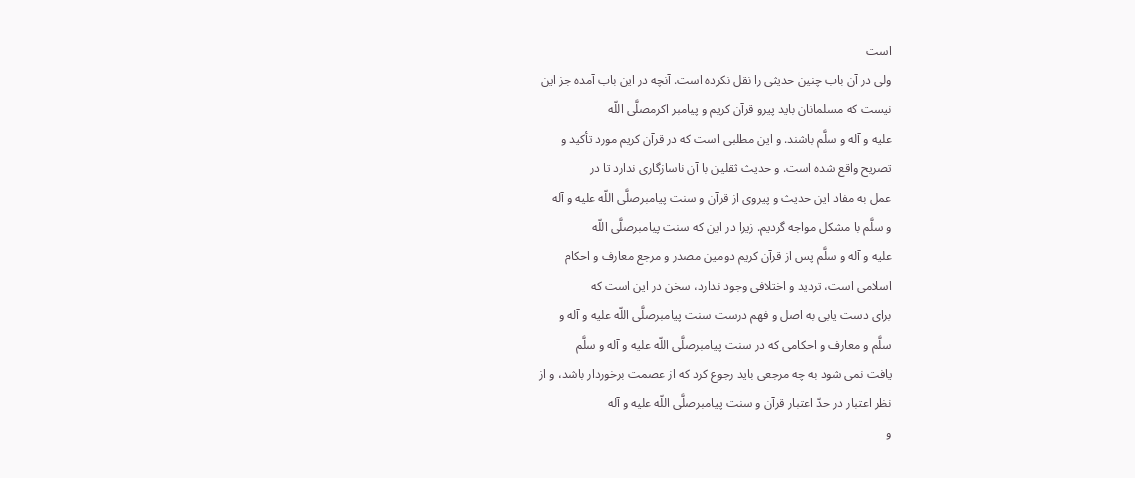است
ولی در آن باب چنین حدیثی را نقل نکرده است. آنچه در این باب آمده جز این
نیست که مسلمانان باید پیرو قرآن کریم و پیامبر اکرمصلَّی اللّه
علیه و آله و سلَّم باشند. و این مطلبی است که در قرآن کریم مورد تأکید و
تصریح واقع شده است. و حدیث ثقلین با آن ناسازگاری ندارد تا در
عمل به مفاد این حدیث و پیروی از قرآن و سنت پیامبرصلَّی اللّه علیه و آله
و سلَّم با مشکل مواجه گردیم. زیرا در این که سنت پیامبرصلَّی اللّه
علیه و آله و سلَّم پس از قرآن کریم دومین مصدر و مرجع معارف و احکام
اسلامی است، تردید و اختلافی وجود ندارد، سخن در این است که
برای دست یابی به اصل و فهم درست سنت پیامبرصلَّی اللّه علیه و آله و
سلَّم و معارف و احکامی که در سنت پیامبرصلَّی اللّه علیه و آله و سلَّم
یافت نمی شود به چه مرجعی باید رجوع کرد که از عصمت برخوردار باشد، و از
نظر اعتبار در حدّ اعتبار قرآن و سنت پیامبرصلَّی اللّه علیه و آله
و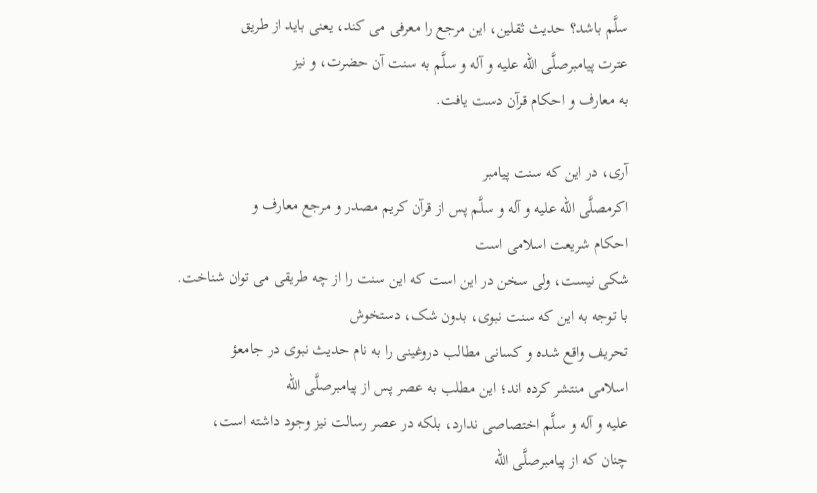سلَّم باشد؟ حدیث ثقلین، این مرجع را معرفی می کند، یعنی باید از طریق
عترت پیامبرصلَّی اللّه علیه و آله و سلَّم به سنت آن حضرت، و نیز
به معارف و احکام قرآن دست یافت.

آری، در این که سنت پیامبر
اکرمصلَّی اللّه علیه و آله و سلَّم پس از قرآن کریم مصدر و مرجع معارف و
احکام شریعت اسلامی است
شکی نیست، ولی سخن در این است که این سنت را از چه طریقی می توان شناخت.
با توجه به این که سنت نبوی، بدون شک، دستخوش
تحریف واقع شده و کسانی مطالب دروغینی را به نام حدیث نبوی در جامعؤ
اسلامی منتشر کرده اند؛ این مطلب به عصر پس از پیامبرصلَّی اللّه
علیه و آله و سلَّم اختصاصی ندارد، بلکه در عصر رسالت نیز وجود داشته است،
چنان که از پیامبرصلَّی اللّه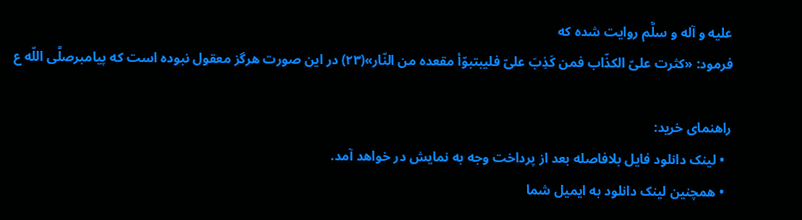علیه و آله و سلَّم روایت شده که
فرمود: «کثرت علیّ الکذّاب فمن کَذِبَ علیّ فلیبتبوّأ مقعده من النّار»(۲۳) در این صورت هرگز معقول نبوده است که پیامبرصلَّی اللّه ع

راهنمای خرید:
  • لینک دانلود فایل بلافاصله بعد از پرداخت وجه به نمایش در خواهد آمد.
  • همچنین لینک دانلود به ایمیل شما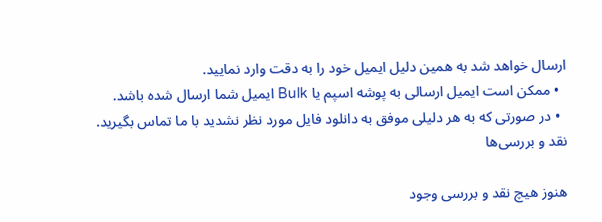ارسال خواهد شد به همین دلیل ایمیل خود را به دقت وارد نمایید.
  • ممکن است ایمیل ارسالی به پوشه اسپم یا Bulk ایمیل شما ارسال شده باشد.
  • در صورتی که به هر دلیلی موفق به دانلود فایل مورد نظر نشدید با ما تماس بگیرید.
نقد و بررسی‌ها

هنوز هیچ نقد و بررسی وجود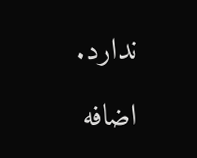ندارد.

اضافه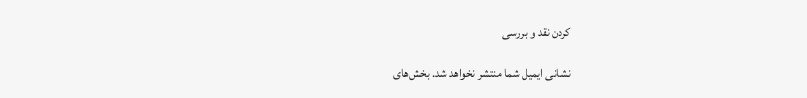کردن نقد و بررسی

نشانی ایمیل شما منتشر نخواهد شد. بخش‌های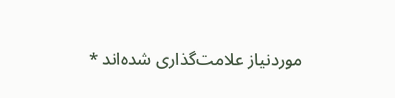موردنیاز علامت‌گذاری شده‌اند *